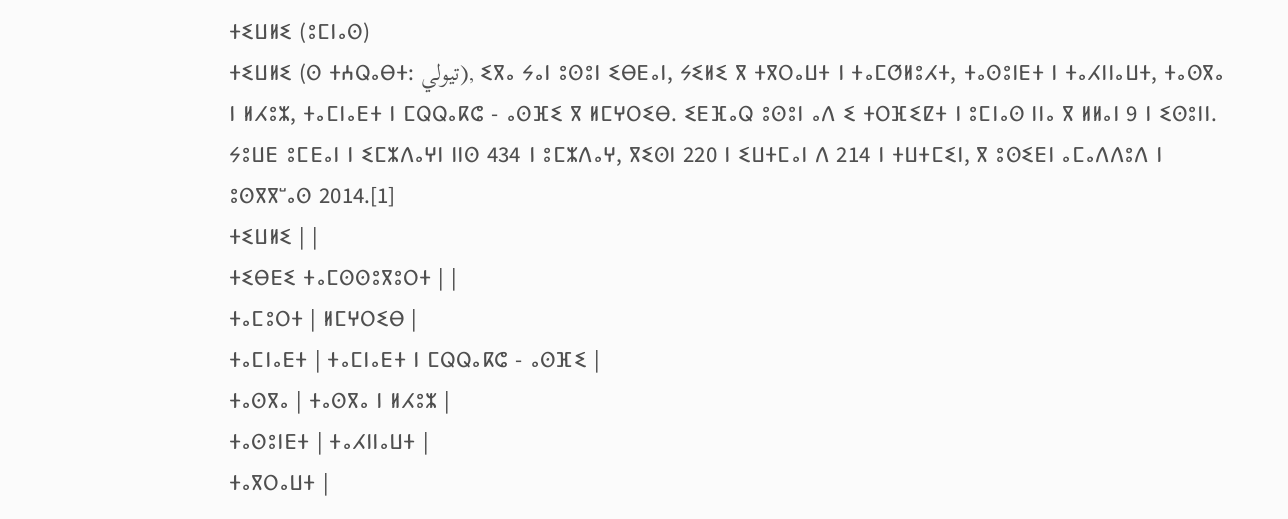ⵜⵉⵡⵍⵉ (ⵓⵎⵏⴰⵙ)
ⵜⵉⵡⵍⵉ (ⵙ ⵜⵄⵕⴰⴱⵜ: تيولي), ⵉⴳⴰ ⵢⴰⵏ ⵓⵙⵓⵏ ⵉⴱⴹⴰⵏ, ⵢⵉⵍⵉ ⴳ ⵜⴳⵔⴰⵡⵜ ⵏ ⵜⴰⵎⵚⵍⵓⵃⵜ, ⵜⴰⵙⵓⵏⴹⵜ ⵏ ⵜⴰⵃⵏⵏⴰⵡⵜ, ⵜⴰⵙⴳⴰ ⵏ ⵍⵃⵓⵣ, ⵜⴰⵎⵏⴰⴹⵜ ⵏ ⵎⵕⵕⴰⴽⵛ - ⴰⵙⴼⵉ ⴳ ⵍⵎⵖⵔⵉⴱ. ⵉⴹⴼⴰⵕ ⵓⵙⵓⵏ ⴰⴷ ⵉ ⵜⵔⴼⵉⵇⵜ ⵏ ⵓⵎⵏⴰⵙ ⵏⵏⴰ ⴳ ⵍⵍⴰⵏ 9 ⵏ ⵉⵙⵓⵏⵏ. ⵢⵓⵡⴹ ⵓⵎⴹⴰⵏ ⵏ ⵉⵎⵣⴷⴰⵖⵏ ⵏⵏⵙ 434 ⵏ ⵓⵎⵣⴷⴰⵖ, ⴳⵉⵙⵏ 220 ⵏ ⵉⵡⵜⵎⴰⵏ ⴷ 214 ⵏ ⵜⵡⵜⵎⵉⵏ, ⴳ ⵓⵙⵉⴹⵏ ⴰⵎⴰⴷⴷⵓⴷ ⵏ ⵓⵙⴳⴳⵯⴰⵙ 2014.[1]
ⵜⵉⵡⵍⵉ | |
ⵜⵉⴱⴹⵉ ⵜⴰⵎⵙⵙⵓⴳⵓⵔⵜ | |
ⵜⴰⵎⵓⵔⵜ | ⵍⵎⵖⵔⵉⴱ |
ⵜⴰⵎⵏⴰⴹⵜ | ⵜⴰⵎⵏⴰⴹⵜ ⵏ ⵎⵕⵕⴰⴽⵛ - ⴰⵙⴼⵉ |
ⵜⴰⵙⴳⴰ | ⵜⴰⵙⴳⴰ ⵏ ⵍⵃⵓⵣ |
ⵜⴰⵙⵓⵏⴹⵜ | ⵜⴰⵃⵏⵏⴰⵡⵜ |
ⵜⴰⴳⵔⴰⵡⵜ |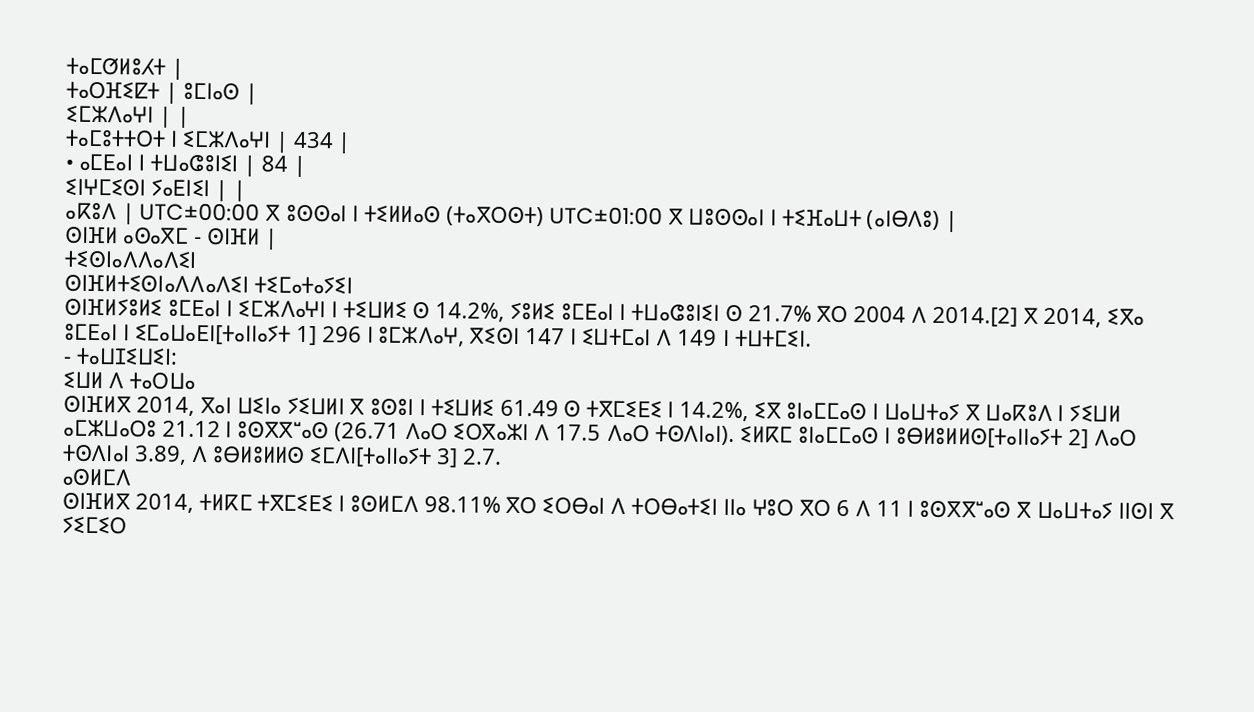ⵜⴰⵎⵚⵍⵓⵃⵜ |
ⵜⴰⵔⴼⵉⵇⵜ | ⵓⵎⵏⴰⵙ |
ⵉⵎⵣⴷⴰⵖⵏ | |
ⵜⴰⵎⵓⵜⵜⵔⵜ ⵏ ⵉⵎⵣⴷⴰⵖⵏ | 434 |
• ⴰⵎⴹⴰⵏ ⵏ ⵜⵡⴰⵛⵓⵏⵉⵏ | 84 |
ⵉⵏⵖⵎⵉⵙⵏ ⵢⴰⴹⵏⵉⵏ | |
ⴰⴽⵓⴷ | UTC±00:00 ⴳ ⵓⵙⵙⴰⵏ ⵏ ⵜⵉⵍⵍⴰⵙ (ⵜⴰⴳⵔⵙⵜ) UTC±01:00 ⴳ ⵡⵓⵙⵙⴰⵏ ⵏ ⵜⵉⴼⴰⵡⵜ (ⴰⵏⴱⴷⵓ) |
ⵙⵏⴼⵍ ⴰⵙⴰⴳⵎ - ⵙⵏⴼⵍ |
ⵜⵉⵙⵏⴰⴷⴷⴰⴷⵉⵏ
ⵙⵏⴼⵍⵜⵉⵙⵏⴰⴷⴷⴰⴷⵉⵏ ⵜⵉⵎⴰⵜⴰⵢⵉⵏ
ⵙⵏⴼⵍⵢⵓⵍⵉ ⵓⵎⴹⴰⵏ ⵏ ⵉⵎⵣⴷⴰⵖⵏ ⵏ ⵜⵉⵡⵍⵉ ⵙ 14.2%, ⵢⵓⵍⵉ ⵓⵎⴹⴰⵏ ⵏ ⵜⵡⴰⵛⵓⵏⵉⵏ ⵙ 21.7% ⴳⵔ 2004 ⴷ 2014.[2] ⴳ 2014, ⵉⴳⴰ ⵓⵎⴹⴰⵏ ⵏ ⵉⵎⴰⵡⴰⴹⵏ[ⵜⴰⵏⵏⴰⵢⵜ 1] 296 ⵏ ⵓⵎⵣⴷⴰⵖ, ⴳⵉⵙⵏ 147 ⵏ ⵉⵡⵜⵎⴰⵏ ⴷ 149 ⵏ ⵜⵡⵜⵎⵉⵏ.
- ⵜⴰⵡⵊⵉⵡⵉⵏ:
ⵉⵡⵍ ⴷ ⵜⴰⵔⵡⴰ
ⵙⵏⴼⵍⴳ 2014, ⴳⴰⵏ ⵡⵉⵏⴰ ⵢⵉⵡⵍⵏ ⴳ ⵓⵙⵓⵏ ⵏ ⵜⵉⵡⵍⵉ 61.49 ⵙ ⵜⴳⵎⵉⴹⵉ ⵏ 14.2%, ⵉⴳ ⵓⵏⴰⵎⵎⴰⵙ ⵏ ⵡⴰⵡⵜⴰⵢ ⴳ ⵡⴰⴽⵓⴷ ⵏ ⵢⵉⵡⵍ ⴰⵎⵣⵡⴰⵔⵓ 21.12 ⵏ ⵓⵙⴳⴳⵯⴰⵙ (26.71 ⴷⴰⵔ ⵉⵔⴳⴰⵣⵏ ⴷ 17.5 ⴷⴰⵔ ⵜⵙⴷⵏⴰⵏ). ⵉⵍⴽⵎ ⵓⵏⴰⵎⵎⴰⵙ ⵏ ⵓⴱⵍⵓⵍⵍⵙ[ⵜⴰⵏⵏⴰⵢⵜ 2] ⴷⴰⵔ ⵜⵙⴷⵏⴰⵏ 3.89, ⴷ ⵓⴱⵍⵓⵍⵍⵙ ⵉⵎⴷⵏ[ⵜⴰⵏⵏⴰⵢⵜ 3] 2.7.
ⴰⵙⵍⵎⴷ
ⵙⵏⴼⵍⴳ 2014, ⵜⵍⴽⵎ ⵜⴳⵎⵉⴹⵉ ⵏ ⵓⵙⵍⵎⴷ 98.11% ⴳⵔ ⵉⵔⴱⴰⵏ ⴷ ⵜⵔⴱⴰⵜⵉⵏ ⵏⵏⴰ ⵖⵓⵔ ⴳⵔ 6 ⴷ 11 ⵏ ⵓⵙⴳⴳⵯⴰⵙ ⴳ ⵡⴰⵡⵜⴰⵢ ⵏⵏⵙⵏ ⴳ ⵢⵉⵎⵉⵔ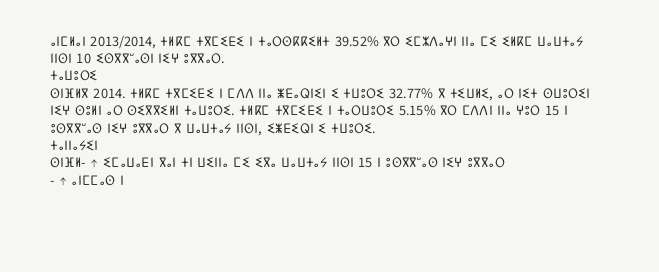ⴰⵏⵎⵍⴰⵏ 2013/2014, ⵜⵍⴽⵎ ⵜⴳⵎⵉⴹⵉ ⵏ ⵜⴰⵔⵙⴽⴽⵉⵍⵜ 39.52% ⴳⵔ ⵉⵎⵣⴷⴰⵖⵏ ⵏⵏⴰ ⵎⵉ ⵉⵍⴽⵎ ⵡⴰⵡⵜⴰⵢ ⵏⵏⵙⵏ 10 ⵉⵙⴳⴳⵯⴰⵙⵏ ⵏⵉⵖ ⵓⴳⴳⴰⵔ.
ⵜⴰⵡⵓⵔⵉ
ⵙⵏⴼⵍⴳ 2014. ⵜⵍⴽⵎ ⵜⴳⵎⵉⴹⵉ ⵏ ⵎⴷⴷ ⵏⵏⴰ ⵥⴹⴰⵕⵏⵉⵏ ⵉ ⵜⵡⵓⵔⵉ 32.77% ⴳ ⵜⵉⵡⵍⵉ, ⴰⵔ ⵏⵉⵜ ⵙⵡⵓⵔⵉⵏ ⵏⵉⵖ ⵙⵓⵍⵏ ⴰⵔ ⵙⵉⴳⴳⵉⵍⵏ ⵜⴰⵡⵓⵔⵉ. ⵜⵍⴽⵎ ⵜⴳⵎⵉⴹⵉ ⵏ ⵜⴰⵔⵡⵓⵔⵉ 5.15% ⴳⵔ ⵎⴷⴷⵏ ⵏⵏⴰ ⵖⵓⵔ 15 ⵏ ⵓⵙⴳⴳⵯⴰⵙ ⵏⵉⵖ ⵓⴳⴳⴰⵔ ⴳ ⵡⴰⵡⵜⴰⵢ ⵏⵏⵙⵏ, ⵉⵥⴹⵉⵕⵏ ⵉ ⵜⵡⵓⵔⵉ.
ⵜⴰⵏⵏⴰⵢⵉⵏ
ⵙⵏⴼⵍ- ↑ ⵉⵎⴰⵡⴰⴹⵏ ⴳⴰⵏ ⵜⵏ ⵡⵉⵏⵏⴰ ⵎⵉ ⵉⴳⴰ ⵡⴰⵡⵜⴰⵢ ⵏⵏⵙⵏ 15 ⵏ ⵓⵙⴳⴳⵯⴰⵙ ⵏⵉⵖ ⵓⴳⴳⴰⵔ
- ↑ ⴰⵏⵎⵎⴰⵙ ⵏ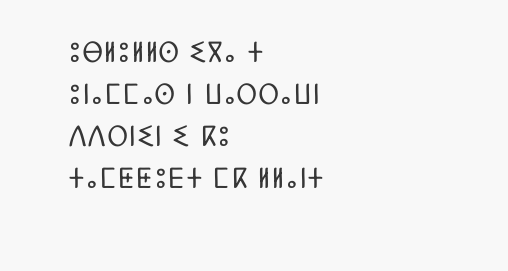ⵓⴱⵍⵓⵍⵍⵙ ⵉⴳⴰ ⵜ ⵓⵏⴰⵎⵎⴰⵙ ⵏ ⵡⴰⵔⵔⴰⵡⵏ ⴷⴷⵔⵏⵉⵏ ⵉ ⴽⵓ ⵜⴰⵎⵟⵟⵓⴹⵜ ⵎⴽ ⵍⵍⴰⵏⵜ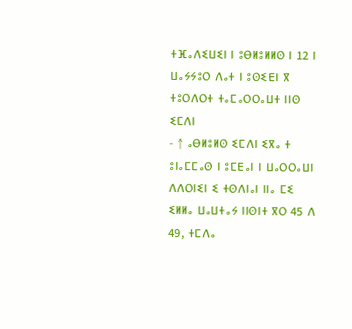ⵜⴼⴰⴷⵉⵡⵉⵏ ⵏ ⵓⴱⵍⵓⵍⵍⵙ ⵏ 12 ⵏ ⵡⴰⵢⵢⵓⵔ ⴷⴰⵜ ⵏ ⵓⵙⵉⴹⵏ ⴳ ⵜⵓⵔⴷⵔⵜ ⵜⴰⵎⴰⵔⵔⴰⵡⵜ ⵏⵏⵙ ⵉⵎⴷⵏ
- ↑ ⴰⴱⵍⵓⵍⵙ ⵉⵎⴷⵏ ⵉⴳⴰ ⵜ ⵓⵏⴰⵎⵎⴰⵙ ⵏ ⵓⵎⴹⴰⵏ ⵏ ⵡⴰⵔⵔⴰⵡⵏ ⴷⴷⵔⵏⵉⵏ ⵉ ⵜⵙⴷⵏⴰⵏ ⵏⵏⴰ ⵎⵉ ⵉⵍⵍⴰ ⵡⴰⵡⵜⴰⵢ ⵏⵏⵙⵏⵜ ⴳⵔ 45 ⴷ 49, ⵜⵎⴷⴰ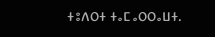ⵜⵓⴷⵔⵜ ⵜⴰⵎⴰⵔⵔⴰⵡⵜ.